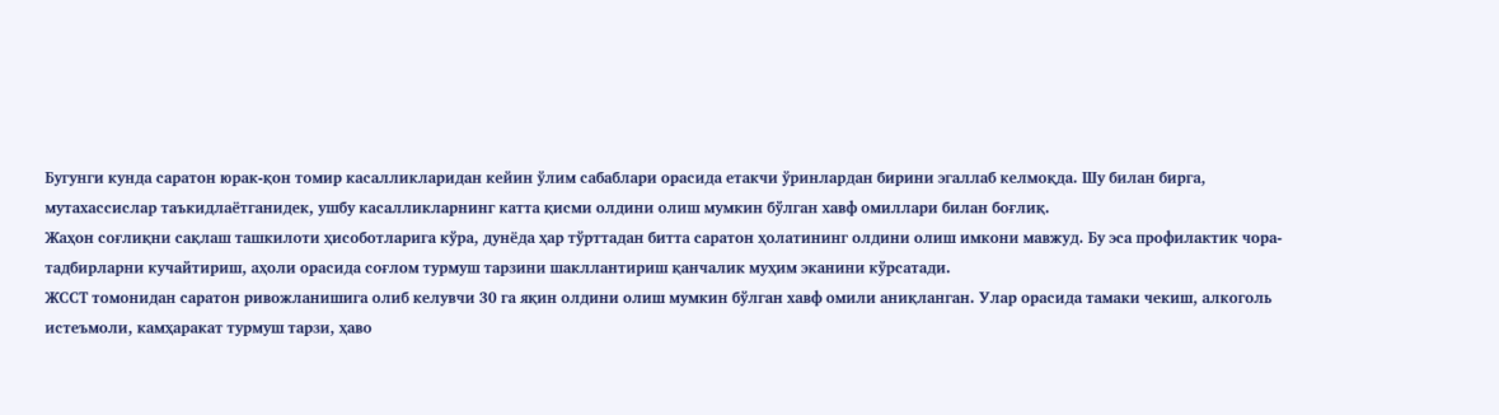Бугунги кунда саратон юрак-қон томир касалликларидан кейин ўлим сабаблари орасида етакчи ўринлардан бирини эгаллаб келмоқда. Шу билан бирга, мутахассислар таъкидлаётганидек, ушбу касалликларнинг катта қисми олдини олиш мумкин бўлган хавф омиллари билан боғлиқ.
Жаҳон соғлиқни сақлаш ташкилоти ҳисоботларига кўра, дунёда ҳар тўрттадан битта саратон ҳолатининг олдини олиш имкони мавжуд. Бу эса профилактик чора-тадбирларни кучайтириш, аҳоли орасида соғлом турмуш тарзини шакллантириш қанчалик муҳим эканини кўрсатади.
ЖССТ томонидан саратон ривожланишига олиб келувчи 30 га яқин олдини олиш мумкин бўлган хавф омили аниқланган. Улар орасида тамаки чекиш, алкоголь истеъмоли, камҳаракат турмуш тарзи, ҳаво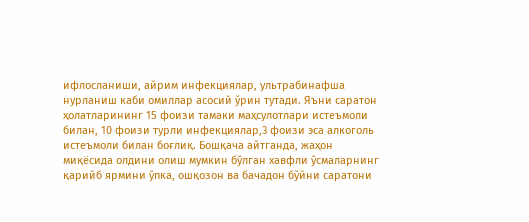ифлосланиши, айрим инфекциялар, ультрабинафша нурланиш каби омиллар асосий ўрин тутади. Яъни саратон ҳолатларининг 15 фоизи тамаки маҳсулотлари истеъмоли билан, 10 фоизи турли инфекциялар,3 фоизи эса алкоголь истеъмоли билан боғлиқ. Бошқача айтганда, жаҳон миқёсида олдини олиш мумкин бўлган хавфли ўсмаларнинг қарийб ярмини ўпка, ошқозон ва бачадон бўйни саратони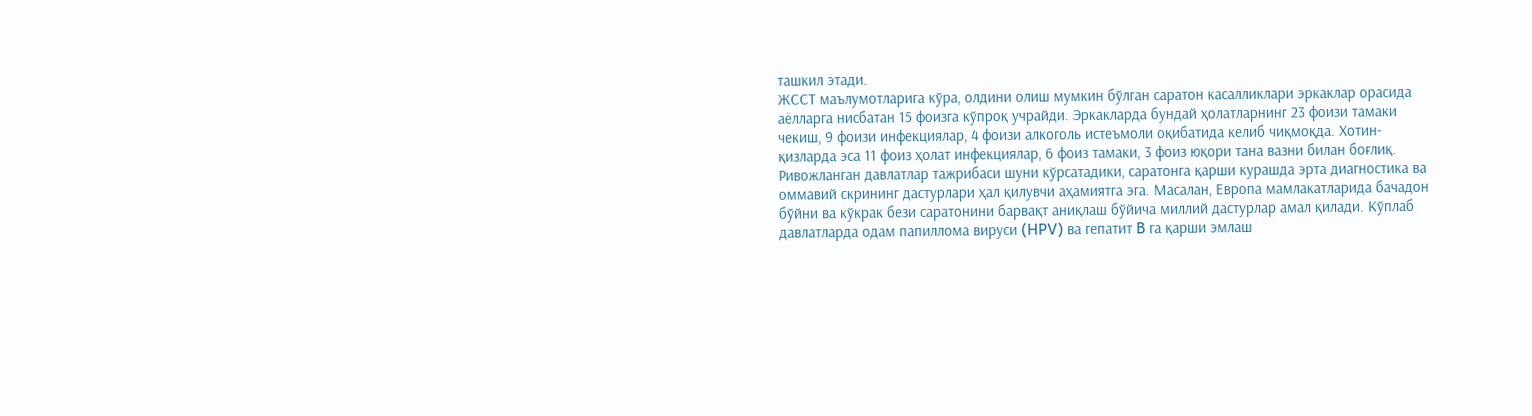ташкил этади.
ЖССТ маълумотларига кўра, олдини олиш мумкин бўлган саратон касалликлари эркаклар орасида аёлларга нисбатан 15 фоизга кўпроқ учрайди. Эркакларда бундай ҳолатларнинг 23 фоизи тамаки чекиш, 9 фоизи инфекциялар, 4 фоизи алкоголь истеъмоли оқибатида келиб чиқмоқда. Хотин-қизларда эса 11 фоиз ҳолат инфекциялар, 6 фоиз тамаки, 3 фоиз юқори тана вазни билан боғлиқ.
Ривожланган давлатлар тажрибаси шуни кўрсатадики, саратонга қарши курашда эрта диагностика ва оммавий скрининг дастурлари ҳал қилувчи аҳамиятга эга. Масалан, Европа мамлакатларида бачадон бўйни ва кўкрак бези саратонини барвақт аниқлаш бўйича миллий дастурлар амал қилади. Кўплаб давлатларда одам папиллома вируси (HPV) ва гепатит B га қарши эмлаш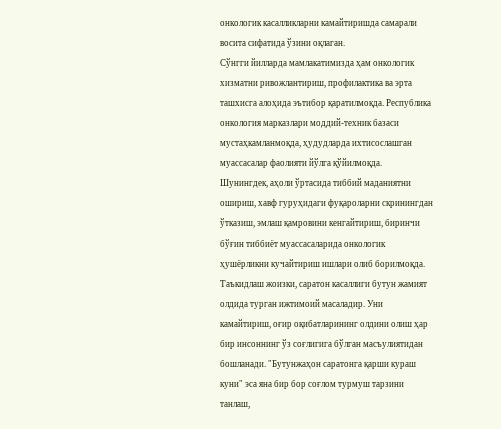онкологик касалликларни камайтиришда самарали восита сифатида ўзини оқлаган.
Сўнгги йилларда мамлакатимизда ҳам онкологик хизматни ривожлантириш, профилактика ва эрта ташхисга алоҳида эътибор қаратилмоқда. Республика онкология марказлари моддий-техник базаси мустаҳкамланмоқда, ҳудудларда ихтисослашган муассасалар фаолияти йўлга қўйилмоқда.
Шунингдек, аҳоли ўртасида тиббий маданиятни ошириш, хавф гуруҳидаги фуқароларни скринингдан ўтказиш, эмлаш қамровини кенгайтириш, биринчи бўғин тиббиёт муассасаларида онкологик ҳушёрликни кучайтириш ишлари олиб борилмоқда.
Таъкидлаш жоизки, саратон касаллиги бутун жамият олдида турган ижтимоий масаладир. Уни камайтириш, оғир оқибатларининг олдини олиш ҳар бир инсоннинг ўз соғлигига бўлган масъулиятидан бошланади. "Бутунжаҳон саратонга қарши кураш куни" эса яна бир бор соғлом турмуш тарзини танлаш,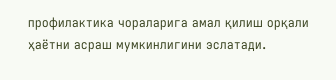профилактика чораларига амал қилиш орқали ҳаётни асраш мумкинлигини эслатади.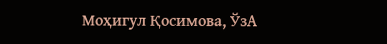Моҳигул Қосимова, ЎзА